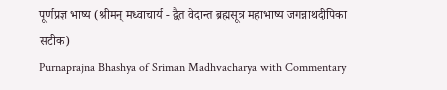पूर्णप्रज्ञ भाष्य (श्रीमन् मध्वाचार्य - द्वैत वेदान्त ब्रह्मसूत्र महाभाष्य जगन्नाथदीपिका सटीक)
Purnaprajna Bhashya of Sriman Madhvacharya with Commentary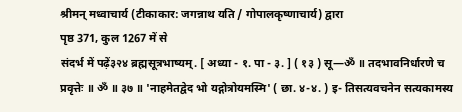श्रीमन् मध्वाचार्य (टीकाकार: जगन्नाथ यति / गोपालकृष्णाचार्य) द्वारा
पृष्ठ 371, कुल 1267 में से
संदर्भ में पढ़ें३२४ ब्रह्मसूत्रभाष्यम्. [ अध्या - १. पा - ३. ] ( १३ ) सू—ॐ ॥ तदभावनिर्धारणे च प्रवृत्तेः ॥ ॐ ॥ ३७ ॥ 'नाहमेतद्वेद भो यद्गोत्रोयमस्मि' ( छा. ४-४. ) इ- तिसत्यवचनेन सत्यकामस्य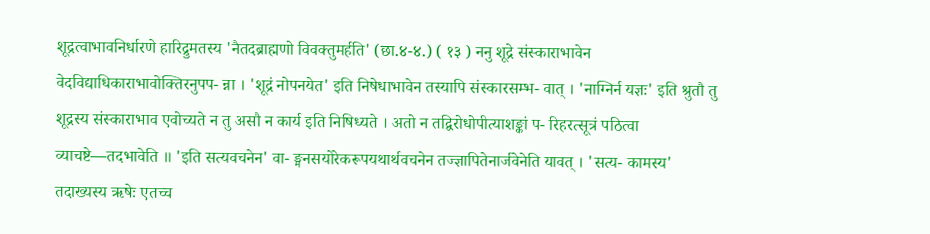शूद्रत्वाभावनिर्धारणे हारिद्रुमतस्य 'नैतदब्राह्मणो विवक्तुमर्हति' (छा.४-४.) ( १३ ) ननु शूद्रे संस्काराभावेन वेदविद्याधिकाराभावोक्तिरनुपप- न्ना । 'शूद्रं नोपनयेत' इति निषेधाभावेन तस्यापि संस्कारसम्भ- वात् । 'नाग्निर्न यज्ञः' इति श्रुतौ तु शूद्रस्य संस्काराभाव एवोच्यते न तु असौ न कार्य इति निषिध्यते । अतो न तद्विरोधोपीत्याशङ्कां प- रिहरत्सूत्रं पठित्वा व्याचष्टे—तदभावेति ॥ 'इति सत्यवचनेन' वा- ङ्मनसयोरेकरूपयथार्थवचनेन तज्ज्ञापितेनार्जवेनेति यावत् । 'सत्य- कामस्य' तदाख्यस्य ऋषेः एतच्च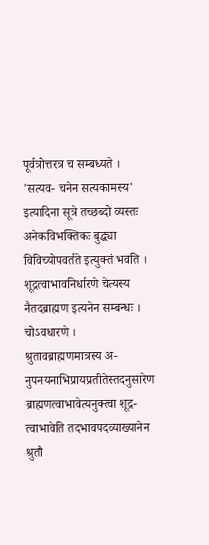पूर्वत्रोत्तरत्र च सम्बध्यते । 'सत्यव- चनेन सत्यकामस्य' इत्यादिना सूत्रे तच्छब्दो व्यस्तः अनेकविभक्तिकः बुद्ध्या विविच्योपवर्तते इत्युक्तं भवति । शूद्रत्वाभावनिर्धारणे चेत्यस्य नैतदब्राह्मण इत्यनेन सम्बन्धः । चोऽवधारणे । श्रुतावब्राह्मणमात्रस्य अ- नुपनयनाभिप्रायप्रतीतेस्तदनुसारेण ब्राह्मणत्वाभावेत्यनुक्त्वा शूद्र- त्वाभावेति तदभावपदव्याख्यानेन श्रुतौ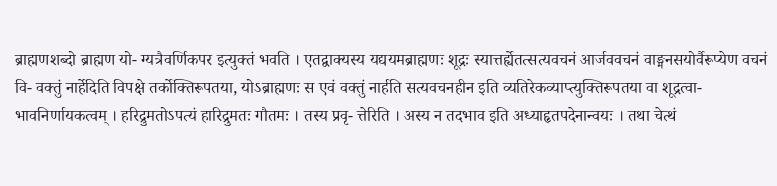ब्राह्मणशब्दो ब्राह्मण यो- ग्यत्रैवर्णिकपर इत्युक्तं भवति । एतद्वाक्यस्य यद्ययमब्राह्मणः शूद्रः स्यात्तर्ह्येतत्सत्यवचनं आर्जववचनं वाङ्मनसयोर्वैरूप्येण वचनं वि- वक्तुं नार्हेदिति विपक्षे तर्कोक्तिरूपतया, योऽब्राह्मणः स एवं वक्तुं नार्हति सत्यवचनहीन इति व्यतिरेकव्याप्त्युक्तिरूपतया वा शूद्रत्वा- भावनिर्णायकत्वम् । हरिद्रुमतोऽपत्यं हारिद्रुमतः गौतमः । तस्य प्रवृ- त्तेरिति । अस्य न तदभाव इति अध्याहृतपदेनान्वयः । तथा चेत्थं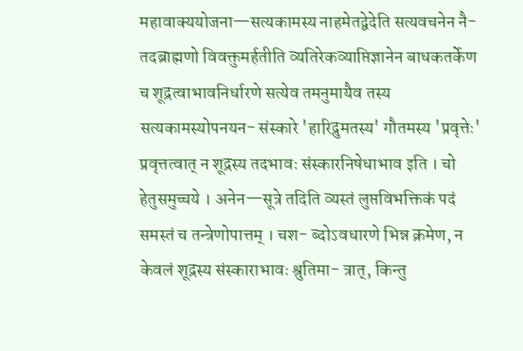महावाक्ययोजना—सत्यकामस्य नाहमेतद्वेदेति सत्यवचनेन नै- तदब्राह्मणो विवक्तुमर्हतीति व्यतिरेकव्याप्तिज्ञानेन बाधकतर्केण च शूद्रत्वाभावनिर्धारणे सत्येव तमनुमायैव तस्य सत्यकामस्योपनयन- संस्कारे 'हारिद्रुमतस्य' गौतमस्य 'प्रवृत्तेः' प्रवृत्तत्वात् न शूद्रस्य तदभावः संस्कारनिषेधाभाव इति । चो हेतुसमुच्चये । अनेन—सूत्रे तदिति व्यस्तं लुप्तविभक्तिकं पदं समस्तं च तन्त्रेणोपात्तम् । चश- ब्दोऽवधारणे भिन्न क्रमेण, न केवलं शूद्रस्य संस्काराभावः श्रुतिमा- त्रात्, किन्तु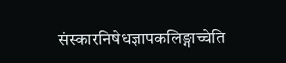संस्कारनिषेधज्ञापकलिङ्गाच्चेति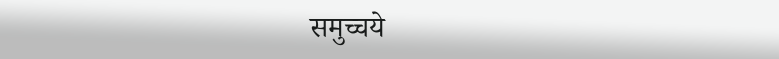समुच्चये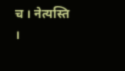च । नेत्यस्ति ।